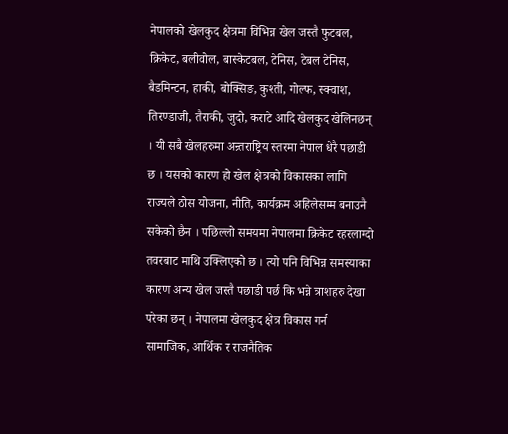नेपालको खेलकुद क्षेत्रमा विभिन्न खेल जस्तै फुटबल, क्रिकेट, बलीवोल, बास्केटबल, टेनिस, टेबल टेनिस, बैडमिन्टन, हाकी, बोक्सिङ, कुश्ती, गोल्फ, स्क्वाश, तिरण्डाजी, तैराकी, जुदो, कराटे आदि खेलकुद खेलिनछन् । यी सबै खेलहरुमा अन्र्तराष्ट्रिय स्तरमा नेपाल धेरै पछाडी छ । यसको कारण हो खेल क्षेत्रको विकासका लागि राज्यले ठोस योजना, नीति, कार्यक्रम अहिलेसम्म बनाउनै सकेको छैन । पछिल्लो समयमा नेपालमा क्रिकेट रहरलाग्दो तवरबाट माथि उक्लिएको छ । त्यो पनि विभिन्न समस्याका कारण अन्य खेल जस्तै पछाडी पर्छ कि भन्ने त्राशहरु देखा परेका छन् । नेपालमा खेलकुद क्षेत्र विकास गर्न सामाजिक, आर्थिक र राजनैतिक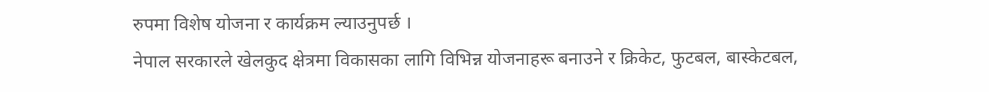रुपमा विशेष योजना र कार्यक्रम ल्याउनुपर्छ ।
नेपाल सरकारले खेलकुद क्षेत्रमा विकासका लागि विभिन्न योजनाहरू बनाउने र क्रिकेट, फुटबल, बास्केटबल,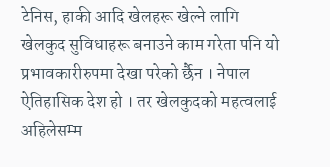टेनिस, हाकी आदि खेलहरू खेल्ने लागि खेलकुद सुविधाहरू बनाउने काम गरेता पनि यो प्रभावकारीरुपमा देखा परेको र्छैन । नेपाल ऐतिहासिक देश हो । तर खेलकुदको महत्वलाई अहिलेसम्म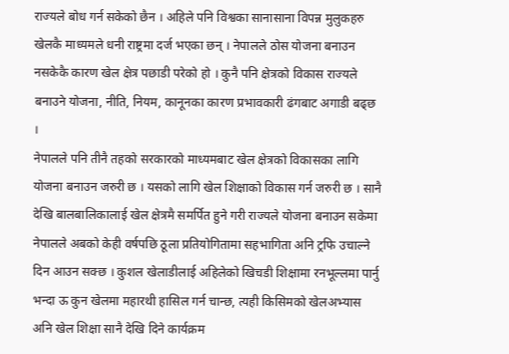राज्यले बोध गर्न सकेको छैन । अहिले पनि विश्वका सानासाना विपन्न मुलुकहरु खेलकै माध्यमले धनी राष्ट्रमा दर्ज भएका छन् । नेपालले ठोस योजना बनाउन नसकेकै कारण खेल क्षेत्र पछाडी परेको हो । कुनै पनि क्षेत्रको विकास राज्यले बनाउने योजना, नीति, नियम, कानूनका कारण प्रभावकारी ढंगबाट अगाडी बढ्छ ।
नेपालले पनि तीनै तहको सरकारको माध्यमबाट खेल क्षेत्रको विकासका लागि योजना बनाउन जरुरी छ । यसको लागि खेल शिक्षाको विकास गर्न जरुरी छ । सानै देखि बालबालिकालाई खेल क्षेत्रमै समर्पित हुने गरी राज्यले योजना बनाउन सकेमा नेपालले अबको केही वर्षपछि ठूला प्रतियोगितामा सहभागिता अनि ट्रफि उचाल्ने दिन आउन सक्छ । कुशल खेलाडीलाई अहिलेको खिचडी शिक्षामा रनभूल्लमा पार्नु भन्दा ऊ कुन खेलमा महारथी हासिल गर्न चान्छ, त्यही किसिमको खेलअभ्यास अनि खेल शिक्षा सानै देखि दिने कार्यक्रम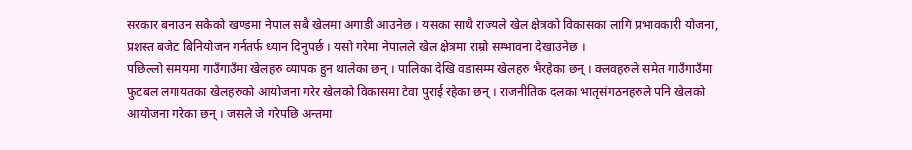सरकार बनाउन सकेको खण्डमा नेपाल सबै खेलमा अगाडी आउनेछ । यसका साथै राज्यले खेल क्षेत्रको विकासका लागि प्रभावकारी योजना, प्रशस्त बजेट बिनियोजन गर्नतर्फ ध्यान दिनुपर्छ । यसो गरेमा नेपालले खेल क्षेत्रमा राम्रो सम्भावना देखाउनेछ ।
पछिल्लो समयमा गाउँगाउँमा खेलहरु व्यापक हुन थालेका छन् । पालिका देखि वडासम्म खेलहरु भैरहेका छन् । क्लवहरुले समेत गाउँगाउँमा फुटबल लगायतका खेलहरुको आयोजना गरेर खेलको विकासमा टेवा पुराई रहेका छन् । राजनीतिक दलका भातृसंगठनहरुले पनि खेलको आयोजना गरेका छन् । जसले जे गरेपछि अन्तमा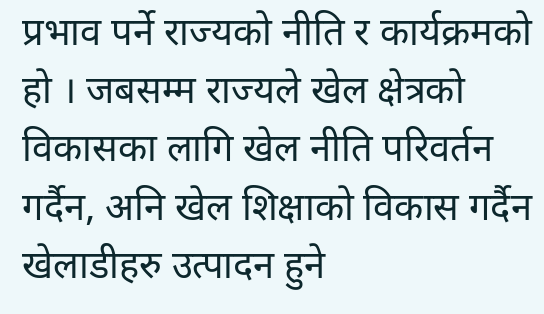प्रभाव पर्ने राज्यको नीति र कार्यक्रमको हो । जबसम्म राज्यले खेल क्षेत्रको विकासका लागि खेल नीति परिवर्तन गर्दैन, अनि खेल शिक्षाको विकास गर्दैन खेलाडीहरु उत्पादन हुने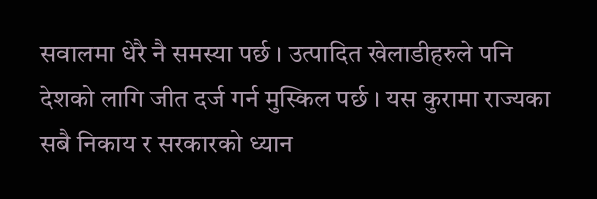सवालमा धेरै नै समस्या पर्छ । उत्पादित खेलाडीहरुले पनि देशको लागि जीत दर्ज गर्न मुस्किल पर्छ । यस कुरामा राज्यका सबै निकाय र सरकारको ध्यान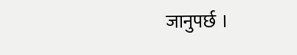जानुपर्छ ।